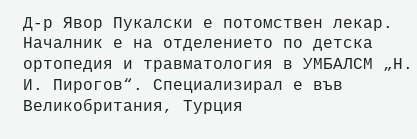Д-р Явор Пукалски е потомствен лекар. Началник е на отделението по детска ортопедия и травматология в УМБАЛСМ „Н. И. Пирогов“. Специализирал е във Великобритания, Турция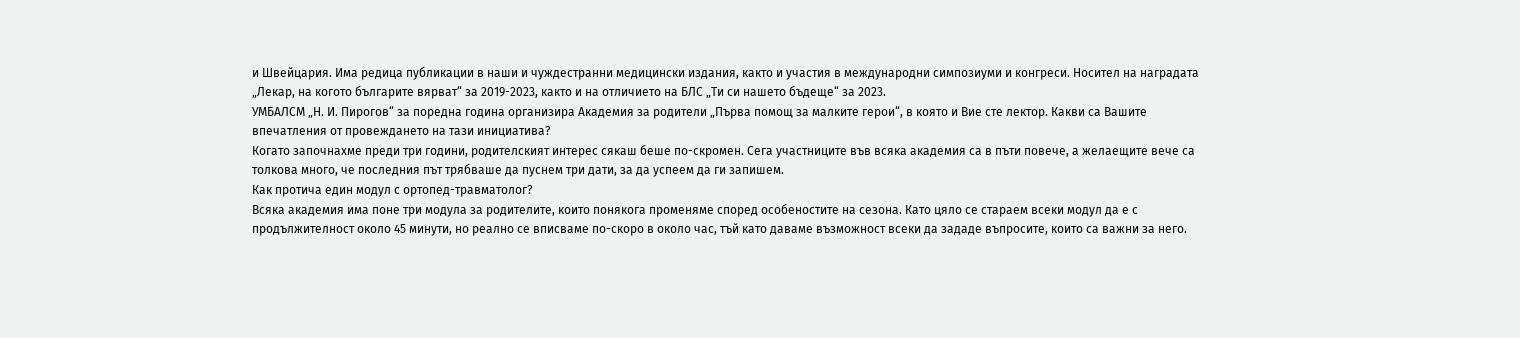и Швейцария. Има редица публикации в наши и чуждестранни медицински издания, както и участия в международни симпозиуми и конгреси. Носител на наградата „Лекар, на когото българите вярват“ за 2019-2023, както и на отличието на БЛС „Ти си нашето бъдеще“ за 2023.
УМБАЛСМ „Н. И. Пирогов“ за поредна година организира Академия за родители „Първа помощ за малките герои“, в която и Вие сте лектор. Какви са Вашите впечатления от провеждането на тази инициатива?
Когато започнахме преди три години, родителският интерес сякаш беше по-скромен. Сега участниците във всяка академия са в пъти повече, а желаещите вече са толкова много, че последния път трябваше да пуснем три дати, за да успеем да ги запишем.
Как протича един модул с ортопед-травматолог?
Всяка академия има поне три модула за родителите, които понякога променяме според особеностите на сезона. Като цяло се стараем всеки модул да е с продължителност около 45 минути, но реално се вписваме по-скоро в около час, тъй като даваме възможност всеки да зададе въпросите, които са важни за него.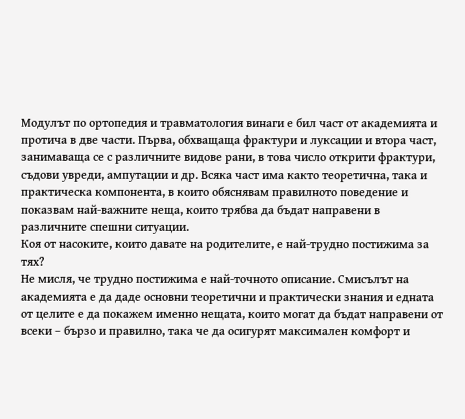Модулът по ортопедия и травматология винаги е бил част от академията и протича в две части. Първа, обхващаща фрактури и луксации и втора част, занимаваща се с различните видове рани, в това число открити фрактури, съдови увреди, ампутации и др. Всяка част има както теоретична, така и практическа компонента, в които обяснявам правилното поведение и показвам най-важните неща, които трябва да бъдат направени в различните спешни ситуации.
Коя от насоките, които давате на родителите, е най-трудно постижима за тях?
Не мисля, че трудно постижима е най-точното описание. Смисълът на академията е да даде основни теоретични и практически знания и едната от целите е да покажем именно нещата, които могат да бъдат направени от всеки – бързо и правилно, така че да осигурят максимален комфорт и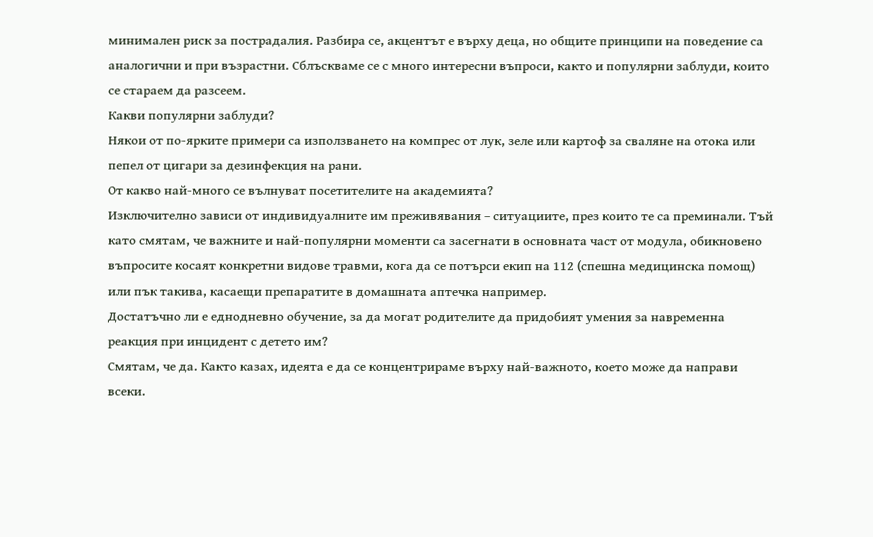минимален риск за пострадалия. Разбира се, акцентът е върху деца, но общите принципи на поведение са аналогични и при възрастни. Сблъскваме се с много интересни въпроси, както и популярни заблуди, които се стараем да разсеем.
Какви популярни заблуди?
Някои от по-ярките примери са използването на компрес от лук, зеле или картоф за сваляне на отока или пепел от цигари за дезинфекция на рани.
От какво най-много се вълнуват посетителите на академията?
Изключително зависи от индивидуалните им преживявания – ситуациите, през които те са преминали. Тъй като смятам, че важните и най-популярни моменти са засегнати в основната част от модула, обикновено въпросите косаят конкретни видове травми, кога да се потърси екип на 112 (спешна медицинска помощ) или пък такива, касаещи препаратите в домашната аптечка например.
Достатъчно ли е еднодневно обучение, за да могат родителите да придобият умения за навременна реакция при инцидент с детето им?
Смятам, че да. Както казах, идеята е да се концентрираме върху най-важното, което може да направи всеки.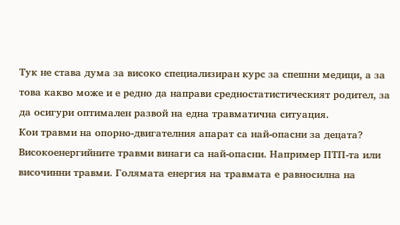Тук не става дума за високо специализиран курс за спешни медици, а за това какво може и е редно да направи средностатистическият родител, за да осигури оптимален развой на една травматична ситуация.
Кои травми на опорно-двигателния апарат са най-опасни за децата?
Високоенергийните травми винаги са най-опасни. Например ПТП-та или височинни травми. Голямата енергия на травмата е равносилна на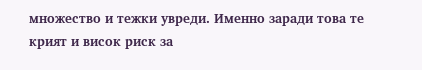множество и тежки увреди. Именно заради това те крият и висок риск за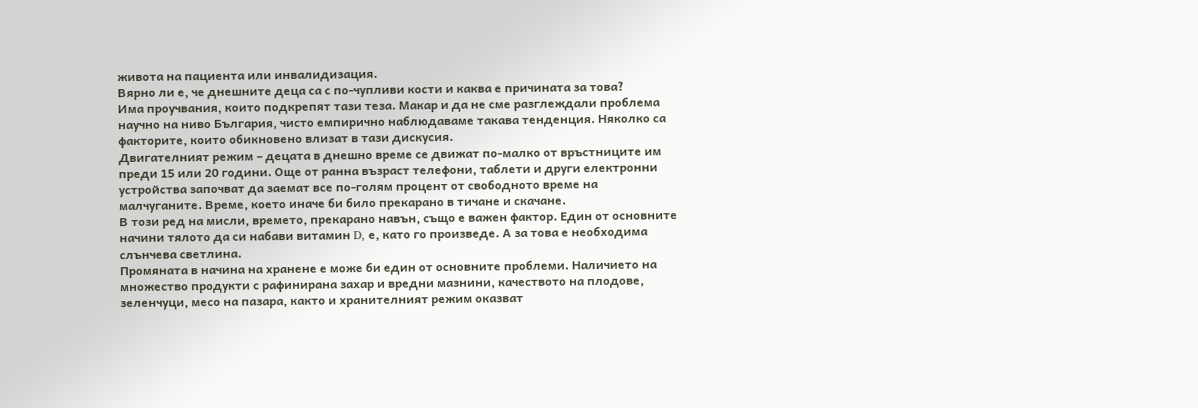живота на пациента или инвалидизация.
Вярно ли е, че днешните деца са с по-чупливи кости и каква е причината за това?
Има проучвания, които подкрепят тази теза. Макар и да не сме разглеждали проблема научно на ниво България, чисто емпирично наблюдаваме такава тенденция. Няколко са факторите, които обикновено влизат в тази дискусия.
Двигателният режим – децата в днешно време се движат по-малко от връстниците им преди 15 или 20 години. Още от ранна възраст телефони, таблети и други електронни устройства започват да заемат все по-голям процент от свободното време на малчуганите. Време, което иначе би било прекарано в тичане и скачане.
В този ред на мисли, времето, прекарано навън, също е важен фактор. Един от основните начини тялото да си набави витамин D, е, като го произведе. А за това е необходима слънчева светлина.
Промяната в начина на хранене е може би един от основните проблеми. Наличието на множество продукти с рафинирана захар и вредни мазнини, качеството на плодове, зеленчуци, месо на пазара, както и хранителният режим оказват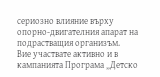сериозно влияние върху опорно-двигателния апарат на подрастващия организъм.
Вие участвате активно и в кампанията Програма „Детско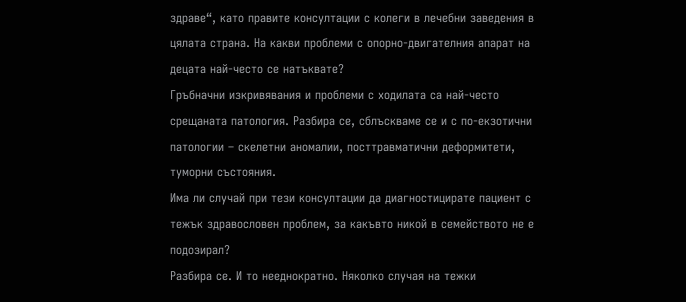здраве“, като правите консултации с колеги в лечебни заведения в цялата страна. На какви проблеми с опорно-двигателния апарат на децата най-често се натъквате?
Гръбначни изкривявания и проблеми с ходилата са най-често срещаната патология. Разбира се, сблъскваме се и с по-екзотични патологии – скелетни аномалии, посттравматични деформитети, туморни състояния.
Има ли случай при тези консултации да диагностицирате пациент с тежък здравословен проблем, за какъвто никой в семейството не е подозирал?
Разбира се. И то нееднократно. Няколко случая на тежки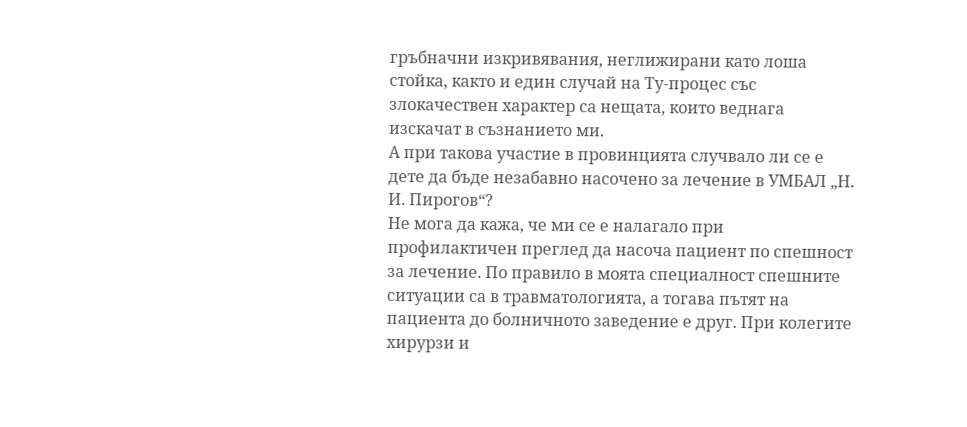гръбначни изкривявания, неглижирани като лоша стойка, както и един случай на Ту-процес със злокачествен характер са нещата, които веднага изскачат в съзнанието ми.
А при такова участие в провинцията случвало ли се е дете да бъде незабавно насочено за лечение в УМБАЛ „Н. И. Пирогов“?
Не мога да кажа, че ми се е налагало при профилактичен преглед да насоча пациент по спешност за лечение. По правило в моята специалност спешните ситуации са в травматологията, а тогава пътят на пациента до болничното заведение е друг. При колегите хирурзи и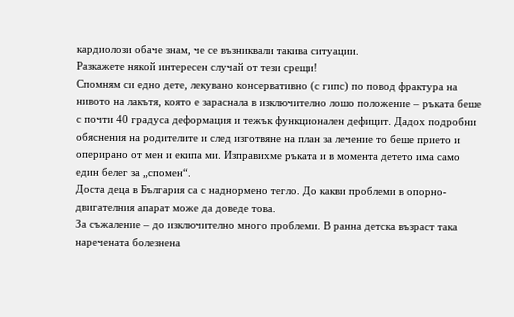кардиолози обаче знам, че се възниквали такива ситуации.
Разкажете някой интересен случай от тези срещи!
Спомням си едно дете, лекувано консервативно (с гипс) по повод фрактура на нивото на лакътя, която е зараснала в изключително лошо положение – ръката беше с почти 40 градуса деформация и тежък функционален дефицит. Дадох подробни обяснения на родителите и след изготвяне на план за лечение то беше прието и оперирано от мен и екипа ми. Изправихме ръката и в момента детето има само един белег за „спомен“.
Доста деца в България са с наднормено тегло. До какви проблеми в опорно-двигателния апарат може да доведе това.
За съжаление – до изключително много проблеми. В ранна детска възраст така наречената болезнена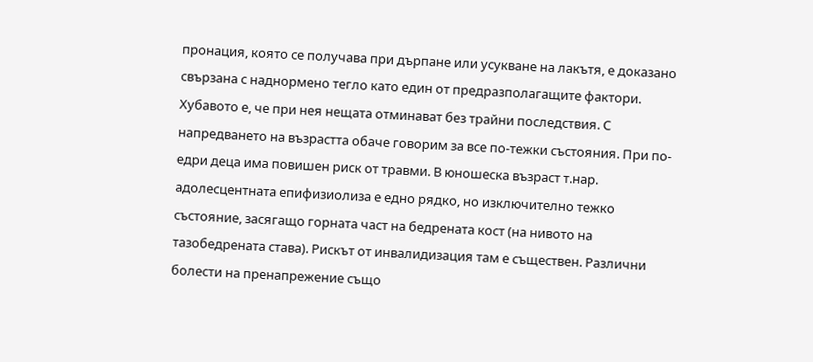пронация, която се получава при дърпане или усукване на лакътя, е доказано свързана с наднормено тегло като един от предразполагащите фактори. Хубавото е, че при нея нещата отминават без трайни последствия. С напредването на възрастта обаче говорим за все по-тежки състояния. При по-едри деца има повишен риск от травми. В юношеска възраст т.нар. адолесцентната епифизиолиза е едно рядко, но изключително тежко състояние, засягащо горната част на бедрената кост (на нивото на тазобедрената става). Рискът от инвалидизация там е съществен. Различни болести на пренапрежение също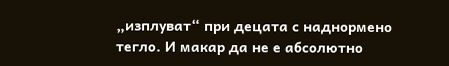„изплуват“ при децата с наднормено тегло. И макар да не е абсолютно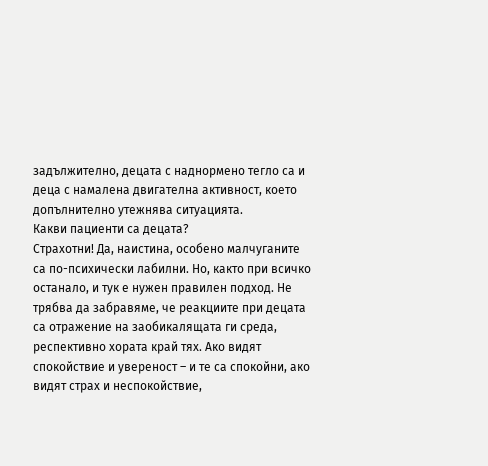задължително, децата с наднормено тегло са и деца с намалена двигателна активност, което допълнително утежнява ситуацията.
Какви пациенти са децата?
Страхотни! Да, наистина, особено малчуганите са по-психически лабилни. Но, както при всичко останало, и тук е нужен правилен подход. Не трябва да забравяме, че реакциите при децата са отражение на заобикалящата ги среда, респективно хората край тях. Ако видят спокойствие и увереност – и те са спокойни, ако видят страх и неспокойствие,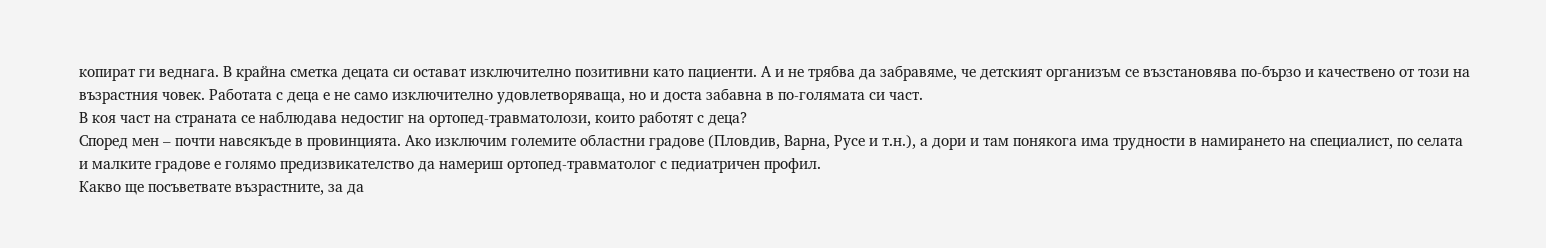копират ги веднага. В крайна сметка децата си остават изключително позитивни като пациенти. А и не трябва да забравяме, че детският организъм се възстановява по-бързо и качествено от този на възрастния човек. Работата с деца е не само изключително удовлетворяваща, но и доста забавна в по-голямата си част.
В коя част на страната се наблюдава недостиг на ортопед-травматолози, които работят с деца?
Според мен – почти навсякъде в провинцията. Ако изключим големите областни градове (Пловдив, Варна, Русе и т.н.), а дори и там понякога има трудности в намирането на специалист, по селата и малките градове е голямо предизвикателство да намериш ортопед-травматолог с педиатричен профил.
Какво ще посъветвате възрастните, за да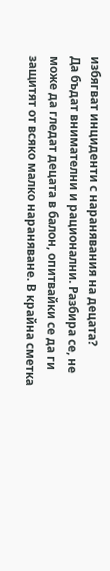избягват инциденти с наранявания на децата?
Да бъдат внимателни и рационални. Разбира се, не може да гледат децата в балон, опитвайки се да ги защитят от всяко малко нараняване. В крайна сметка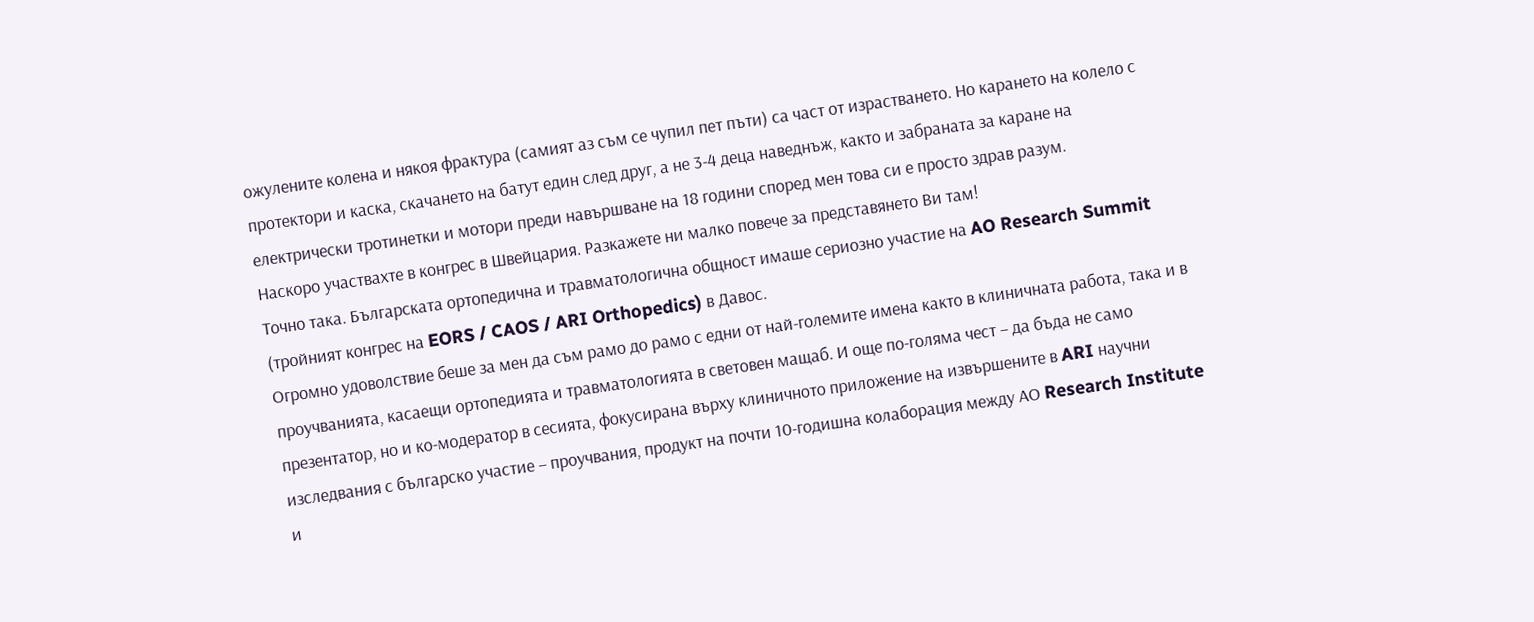ожулените колена и някоя фрактура (самият аз съм се чупил пет пъти) са част от израстването. Но карането на колело с протектори и каска, скачането на батут един след друг, а не 3-4 деца наведнъж, както и забраната за каране на електрически тротинетки и мотори преди навършване на 18 години според мен това си е просто здрав разум.
Наскоро участвахте в конгрес в Швейцария. Разкажете ни малко повече за представянето Ви там!
Точно така. Българската ортопедична и травматологична общност имаше сериозно участие на AO Research Summit (тройният конгрес на EORS / CAOS / ARI Orthopedics) в Давос.
Oгромно удоволствие беше за мен да съм рамо до рамо с едни от най-големите имена както в клиничната работа, така и в проучванията, касаещи ортопедията и травматологията в световен мащаб. И още по-голяма чест – да бъда не само презентатор, но и ко-модератор в сесията, фокусирана върху клиничното приложение на извършените в ARI научни изследвания с българско участие – проучвания, продукт на почти 10-годишна колаборация между АО Research Institute и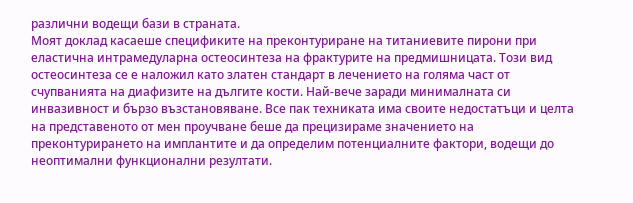различни водещи бази в страната.
Моят доклад касаеше спецификите на преконтуриране на титаниевите пирони при еластична интрамедуларна остеосинтеза на фрактурите на предмишницата. Този вид остеосинтеза се е наложил като златен стандарт в лечението на голяма част от счупванията на диафизите на дългите кости. Най-вече заради минималната си инвазивност и бързо възстановяване. Все пак техниката има своите недостатъци и целта на представеното от мен проучване беше да прецизираме значението на преконтурирането на имплантите и да определим потенциалните фактори, водещи до неоптимални функционални резултати.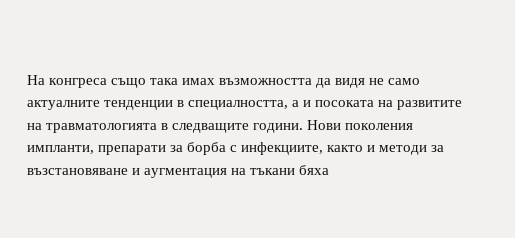На конгреса също така имах възможността да видя не само актуалните тенденции в специалността, а и посоката на развитите на травматологията в следващите години. Нови поколения импланти, препарати за борба с инфекциите, както и методи за възстановяване и аугментация на тъкани бяха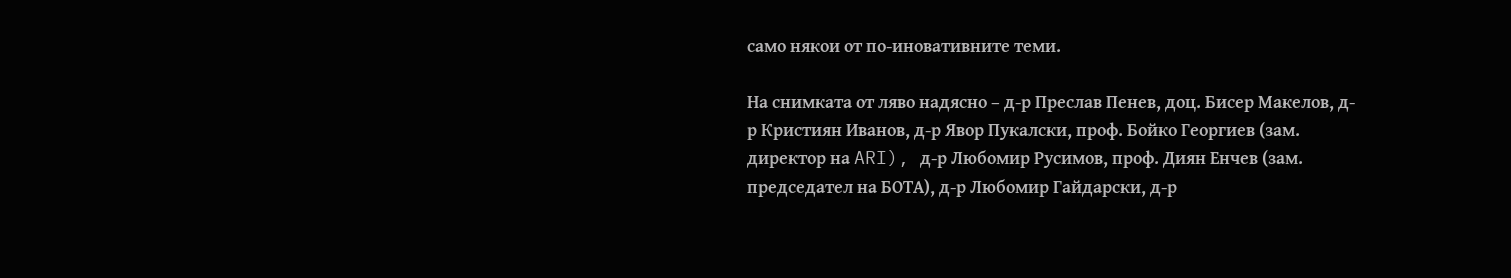само някои от по-иновативните теми.

На снимката от ляво надясно – д-р Преслав Пенев, доц. Бисер Макелов, д-р Кристиян Иванов, д-р Явор Пукалски, проф. Бойко Георгиев (зам. директор на ARI), д-р Любомир Русимов, проф. Диян Енчев (зам. председател на БОТА), д-р Любомир Гайдарски, д-р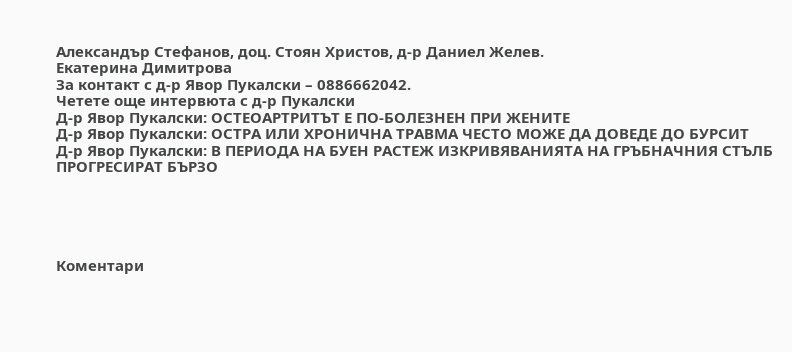Александър Стефанов, доц. Стоян Христов, д-р Даниел Желев.
Екатерина Димитрова
За контакт с д-р Явор Пукалски – 0886662042.
Четете още интервюта с д-р Пукалски
Д-р Явор Пукалски: ОСТЕОАРТРИТЪТ Е ПО-БОЛЕЗНЕН ПРИ ЖЕНИТЕ
Д-р Явор Пукалски: ОСТРА ИЛИ ХРОНИЧНА ТРАВМА ЧЕСТО МОЖЕ ДА ДОВЕДЕ ДО БУРСИТ
Д-р Явор Пукалски: В ПЕРИОДА НА БУЕН РАСТЕЖ ИЗКРИВЯВАНИЯТА НА ГРЪБНАЧНИЯ СТЪЛБ ПРОГРЕСИРАТ БЪРЗО





Коментари